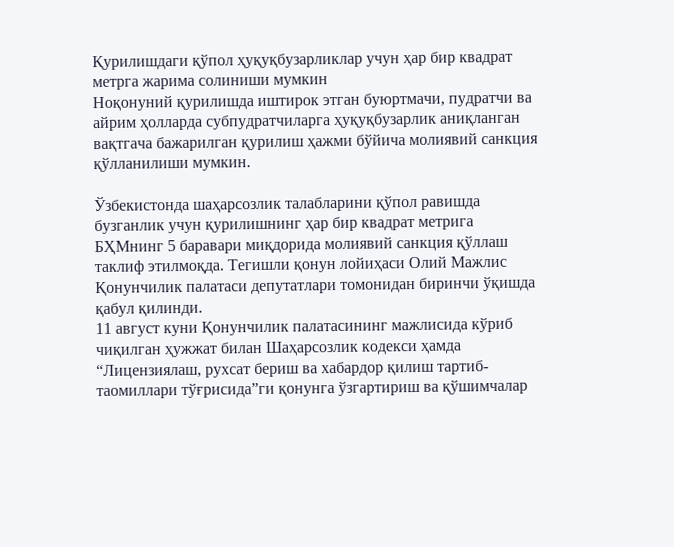Қурилишдаги қўпол ҳуқуқбузарликлар учун ҳар бир квадрат метрга жарима солиниши мумкин
Ноқонуний қурилишда иштирок этган буюртмачи, пудратчи ва айрим ҳолларда субпудратчиларга ҳуқуқбузарлик аниқланган вақтгача бажарилган қурилиш ҳажми бўйича молиявий санкция қўлланилиши мумкин.

Ўзбекистонда шаҳарсозлик талабларини қўпол равишда бузганлик учун қурилишнинг ҳар бир квадрат метрига БҲМнинг 5 баравари миқдорида молиявий санкция қўллаш таклиф этилмоқда. Тегишли қонун лойиҳаси Олий Мажлис Қонунчилик палатаси депутатлари томонидан биринчи ўқишда қабул қилинди.
11 август куни Қонунчилик палатасининг мажлисида кўриб чиқилган ҳужжат билан Шаҳарсозлик кодекси ҳамда “Лицензиялаш, рухсат бериш ва хабардор қилиш тартиб-таомиллари тўғрисида”ги қонунга ўзгартириш ва қўшимчалар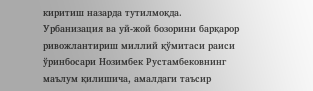киритиш назарда тутилмоқда.
Урбанизация ва уй-жой бозорини барқарор ривожлантириш миллий қўмитаси раиси ўринбосари Нозимбек Рустамбековнинг маълум қилишича, амалдаги таъсир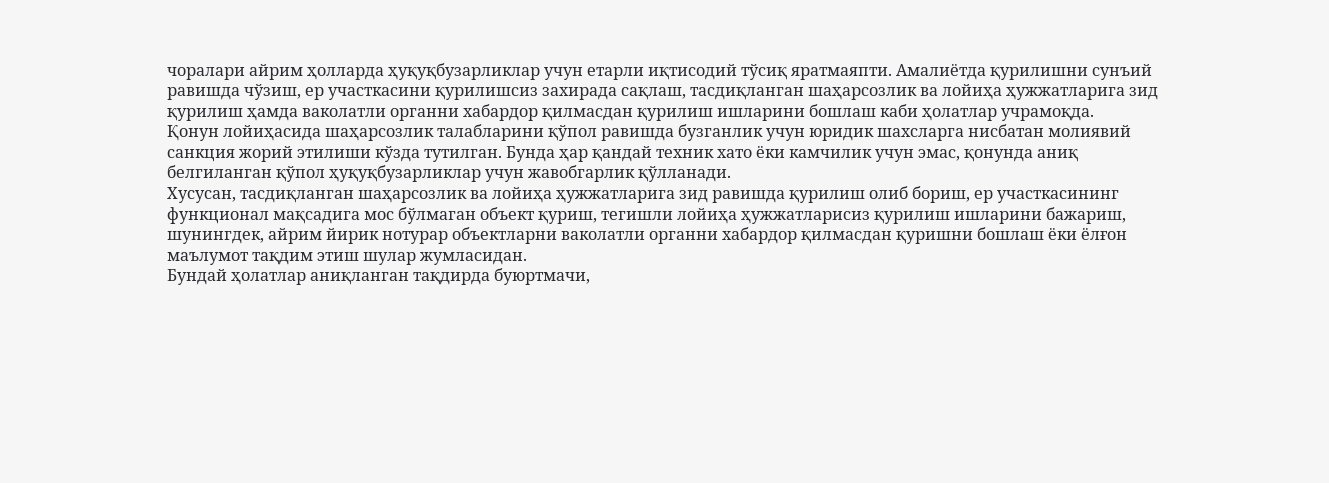чоралари айрим ҳолларда ҳуқуқбузарликлар учун етарли иқтисодий тўсиқ яратмаяпти. Амалиётда қурилишни сунъий равишда чўзиш, ер участкасини қурилишсиз захирада сақлаш, тасдиқланган шаҳарсозлик ва лойиҳа ҳужжатларига зид қурилиш ҳамда ваколатли органни хабардор қилмасдан қурилиш ишларини бошлаш каби ҳолатлар учрамоқда.
Қонун лойиҳасида шаҳарсозлик талабларини қўпол равишда бузганлик учун юридик шахсларга нисбатан молиявий санкция жорий этилиши кўзда тутилган. Бунда ҳар қандай техник хато ёки камчилик учун эмас, қонунда аниқ белгиланган қўпол ҳуқуқбузарликлар учун жавобгарлик қўлланади.
Хусусан, тасдиқланган шаҳарсозлик ва лойиҳа ҳужжатларига зид равишда қурилиш олиб бориш, ер участкасининг функционал мақсадига мос бўлмаган объект қуриш, тегишли лойиҳа ҳужжатларисиз қурилиш ишларини бажариш, шунингдек, айрим йирик нотурар объектларни ваколатли органни хабардор қилмасдан қуришни бошлаш ёки ёлғон маълумот тақдим этиш шулар жумласидан.
Бундай ҳолатлар аниқланган тақдирда буюртмачи,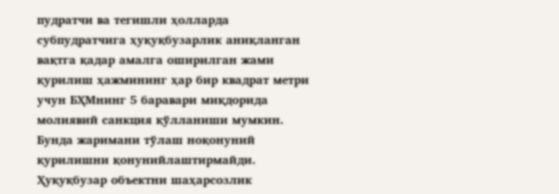пудратчи ва тегишли ҳолларда субпудратчига ҳуқуқбузарлик аниқланган вақтга қадар амалга оширилган жами қурилиш ҳажмининг ҳар бир квадрат метри учун БҲМнинг 5 баравари миқдорида молиявий санкция қўлланиши мумкин.
Бунда жаримани тўлаш ноқонуний қурилишни қонунийлаштирмайди. Ҳуқуқбузар объектни шаҳарсозлик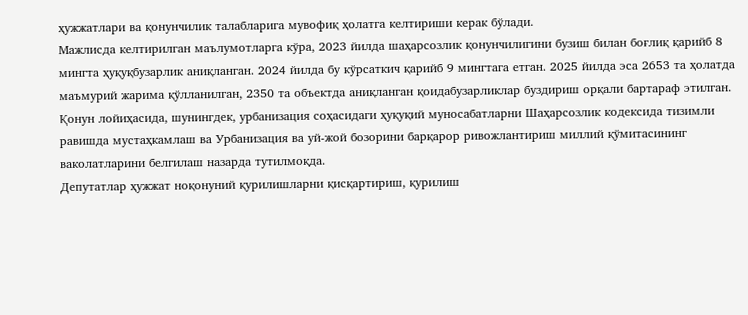ҳужжатлари ва қонунчилик талабларига мувофиқ ҳолатга келтириши керак бўлади.
Мажлисда келтирилган маълумотларга кўра, 2023 йилда шаҳарсозлик қонунчилигини бузиш билан боғлиқ қарийб 8 мингта ҳуқуқбузарлик аниқланган. 2024 йилда бу кўрсаткич қарийб 9 мингтага етган. 2025 йилда эса 2653 та ҳолатда маъмурий жарима қўлланилган, 2350 та объектда аниқланган қоидабузарликлар буздириш орқали бартараф этилган.
Қонун лойиҳасида, шунингдек, урбанизация соҳасидаги ҳуқуқий муносабатларни Шаҳарсозлик кодексида тизимли равишда мустаҳкамлаш ва Урбанизация ва уй-жой бозорини барқарор ривожлантириш миллий қўмитасининг ваколатларини белгилаш назарда тутилмоқда.
Депутатлар ҳужжат ноқонуний қурилишларни қисқартириш, қурилиш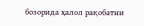бозорида ҳалол рақобатни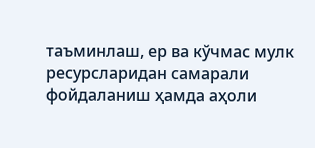таъминлаш, ер ва кўчмас мулк ресурсларидан самарали фойдаланиш ҳамда аҳоли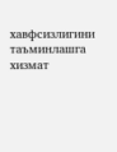хавфсизлигини таъминлашга хизмат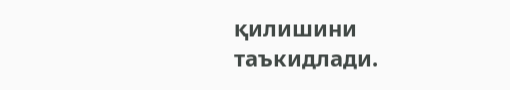қилишини таъкидлади.